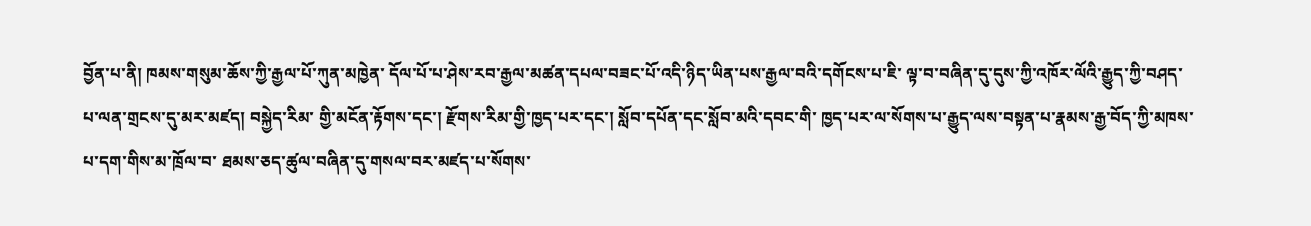བྱོན་པ་ནི། ཁམས་གསུམ་ཆོས་ཀྱི་རྒྱལ་པོ་ཀུན་མཁྱེན་ དོལ་པོ་པ་ཤེས་རབ་རྒྱལ་མཚན་དཔལ་བཟང་པོ་འདི་ཉིད་ཡིན་པས་རྒྱལ་བའི་དགོངས་པ་ཇི་ ལྟ་བ་བཞིན་དུ་དུས་ཀྱི་འཁོར་ལོའི་རྒྱུད་ཀྱི་བཤད་པ་ལན་གྲངས་དུ་མར་མཛད། བསྐྱེད་རིམ་ གྱི་མངོན་རྟོགས་དང་། རྫོགས་རིམ་གྱི་ཁྱད་པར་དང་། སློབ་དཔོན་དང་སློབ་མའི་དབང་གི་ ཁྱད་པར་ལ་སོགས་པ་རྒྱུད་ལས་བསྟན་པ་རྣམས་རྒྱ་བོད་ཀྱི་མཁས་པ་དག་གིས་མ་ཁྲོལ་བ་ ཐམས་ཅད་ཚུལ་བཞིན་དུ་གསལ་བར་མཛད་པ་སོགས་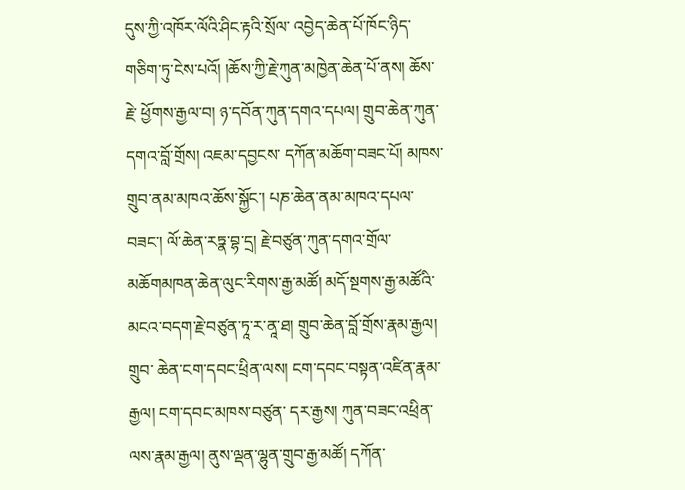དུས་ཀྱི་འཁོར་ལོའི་ཤིང་རྟའི་སྲོལ་ འབྱེད་ཆེན་པོ་ཁོང་ཉིད་གཅིག་ཏུ་ངེས་པའོ། །ཆོས་ཀྱི་རྗེ་ཀུན་མཁྱེན་ཆེན་པོ་ནས། ཆོས་རྗེ་ ཕྱོགས་རྒྱལ་བ། ཉ་དབོན་ཀུན་དགའ་དཔལ། གྲུབ་ཆེན་ཀུན་དགའ་བློ་གྲོས། འཇམ་དབྱངས་ དཀོན་མཆོག་བཟང་པོ། མཁས་གྲུབ་ནམ་མཁའ་ཆོས་སྐྱོང་། པཎ་ཆེན་ནམ་མཁའ་དཔལ་ བཟང་། ལོ་ཆེན་རཏྣ་བྷ་དྲ། རྗེ་བཙུན་ཀུན་དགའ་གྲོལ་མཆོགམཁན་ཆེན་ལུང་རིགས་རྒྱ་མཚོ། མདོ་སྔགས་རྒྱ་མཚོའི་མངའ་བདག་རྗེ་བཙུན་ཏཱ་ར་ནཱ་ཐ། གྲུབ་ཆེན་བློ་གྲོས་རྣམ་རྒྱལ། གྲུབ་ ཆེན་ངག་དབང་ཕྲིན་ལས། ངག་དབང་བསྟན་འཛིན་རྣམ་རྒྱལ། ངག་དབང་མཁས་བཙུན་ དར་རྒྱས། ཀུན་བཟང་འཕྲིན་ལས་རྣམ་རྒྱལ། ནུས་ལྡན་ལྷུན་གྲུབ་རྒྱ་མཚོ། དཀོན་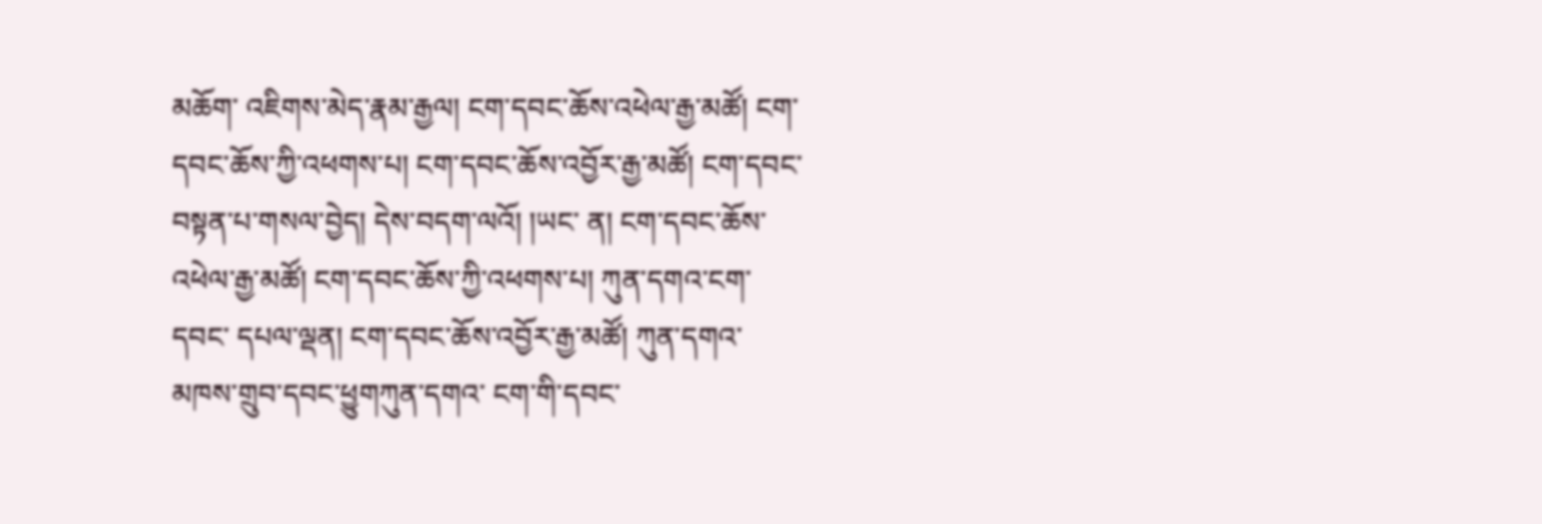མཆོག་ འཇིགས་མེད་རྣམ་རྒྱལ། ངག་དབང་ཆོས་འཕེལ་རྒྱ་མཚོ། ངག་དབང་ཆོས་ཀྱི་འཕགས་པ། ངག་དབང་ཆོས་འབྱོར་རྒྱ་མཚོ། ངག་དབང་བསྟན་པ་གསལ་བྱེད། དེས་བདག་ལའོ། །ཡང་ ན། ངག་དབང་ཆོས་འཕེལ་རྒྱ་མཚོ། ངག་དབང་ཆོས་ཀྱི་འཕགས་པ། ཀུན་དགའ་ངག་དབང་ དཔལ་ལྡན། ངག་དབང་ཆོས་འབྱོར་རྒྱ་མཚོ། ཀུན་དགའ་མཁས་གྲུབ་དབང་ཕྱུགཀུན་དགའ་ ངག་གི་དབང་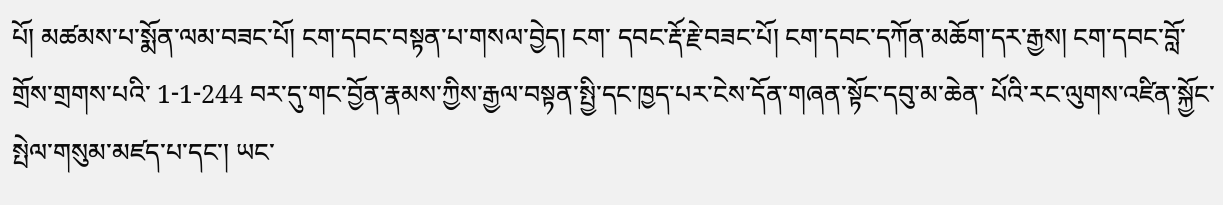པོ། མཚམས་པ་སྨོན་ལམ་བཟང་པོ། ངག་དབང་བསྟན་པ་གསལ་བྱེད། ངག་ དབང་རྡོ་རྗེ་བཟང་པོ། ངག་དབང་དཀོན་མཆོག་དར་རྒྱས། ངག་དབང་བློ་གྲོས་གྲགས་པའི་ 1-1-244 བར་དུ་གང་བྱོན་རྣམས་ཀྱིས་རྒྱལ་བསྟན་སྤྱི་དང་ཁྱད་པར་ངེས་དོན་གཞན་སྟོང་དབུ་མ་ཆེན་ པོའི་རང་ལུགས་འཛིན་སྐྱོང་སྤེལ་གསུམ་མཛད་པ་དང་། ཡང་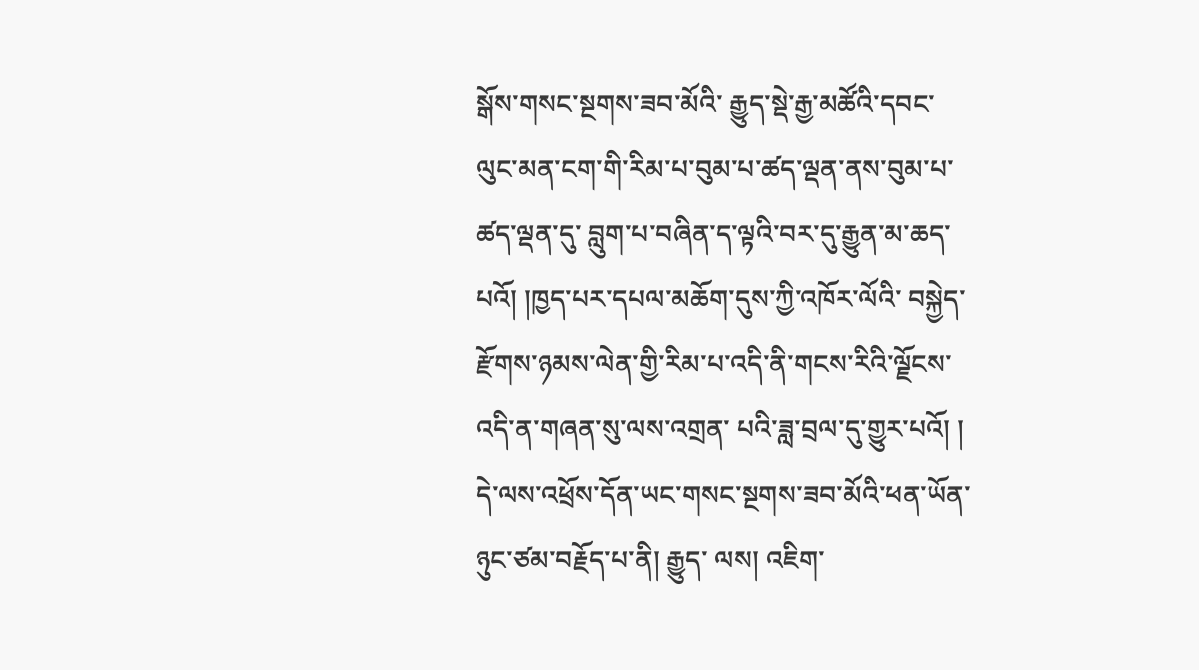སྒོས་གསང་སྔགས་ཟབ་མོའི་ རྒྱུད་སྡེ་རྒྱ་མཚོའི་དབང་ལུང་མན་ངག་གི་རིམ་པ་བུམ་པ་ཚད་ལྡན་ནས་བུམ་པ་ཚད་ལྡན་དུ་ བླུག་པ་བཞིན་ད་ལྟའི་བར་དུ་རྒྱུན་མ་ཆད་པའོ། །ཁྱད་པར་དཔལ་མཆོག་དུས་ཀྱི་འཁོར་ལོའི་ བསྐྱེད་རྫོགས་ཉམས་ལེན་གྱི་རིམ་པ་འདི་ནི་གངས་རིའི་ལྗོངས་འདི་ན་གཞན་སུ་ལས་འགྲན་ པའི་ཟླ་བྲལ་དུ་གྱུར་པའོ། ། དེ་ལས་འཕྲོས་དོན་ཡང་གསང་སྔགས་ཟབ་མོའི་ཕན་ཡོན་ཉུང་ཙམ་བརྗོད་པ་ནི། རྒྱུད་ ལས། འཇིག་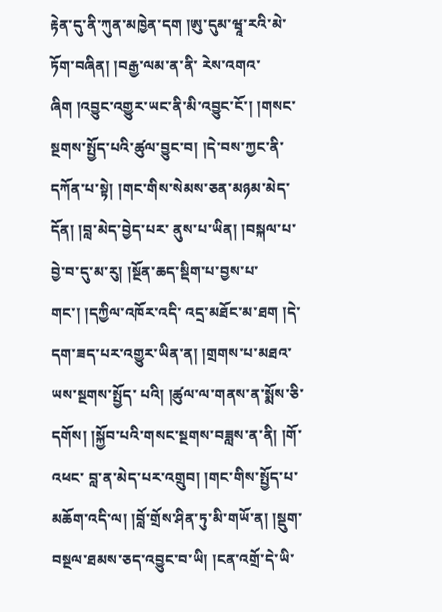རྟེན་དུ་ནི་ཀུན་མཁྱེན་དག །ཨུ་དུམ་ཝཱ་རའི་མེ་ཏོག་བཞིན། །བརྒྱ་ལམ་ན་ནི་ རེས་འགའ་ཞིག །འབྱུང་འགྱུར་ཡང་ནི་མི་འབྱུང་ངོ་། །གསང་སྔགས་སྤྱོད་པའི་ཚུལ་བྱུང་བ། །དེ་བས་ཀྱང་ནི་དཀོན་པ་སྟེ། །གང་གིས་སེམས་ཅན་མཉམ་མེད་དོན། །བླ་མེད་བྱེད་པར་ ནུས་པ་ཡིན། །བསྐལ་པ་བྱེ་བ་དུ་མ་རུ། །སྔོན་ཆད་སྡིག་པ་བྱས་པ་གང་། །དཀྱིལ་འཁོར་འདི་ འདྲ་མཐོང་མ་ཐག །དེ་དག་ཟད་པར་འགྱུར་ཡིན་ན། །གྲགས་པ་མཐའ་ཡས་སྔགས་སྤྱོད་ པའི། །ཚུལ་ལ་གནས་ན་སྨོས་ཅི་དགོས། །སྐྱོབ་པའི་གསང་སྔགས་བཟླས་ན་ནི། །གོ་འཕང་ བླ་ན་མེད་པར་འགྲུབ། །གང་གིས་སྤྱོད་པ་མཆོག་འདི་ལ། །བློ་གྲོས་ཤིན་ཏུ་མི་གཡོ་ན། །སྡུག་ བསྔལ་ཐམས་ཅད་འབྱུང་བ་ཡི། །ངན་འགྲོ་དེ་ཡི་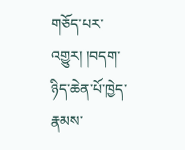གཅོད་པར་འགྱུར། །བདག་ཉིད་ཆེན་པོ་ཁྱེད་ རྣམས་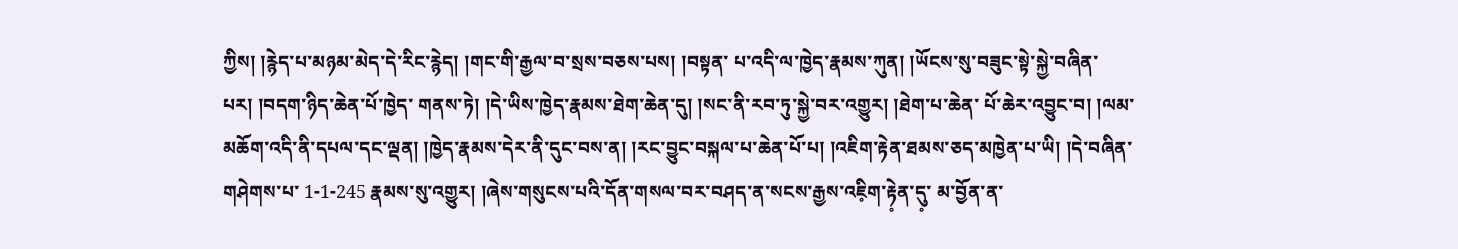ཀྱིས། །རྙེད་པ་མཉམ་མེད་དེ་རིང་རྙེད། །གང་གི་རྒྱལ་བ་སྲས་བཅས་པས། །བསྟན་ པ་འདི་ལ་ཁྱེད་རྣམས་ཀུན། །ཡོངས་སུ་བཟུང་སྟེ་སྐྱེ་བཞིན་པར། །བདག་ཉིད་ཆེན་པོ་ཁྱེད་ གནས་ཏེ། །དེ་ཡིས་ཁྱེད་རྣམས་ཐེག་ཆེན་དུ། །སང་ནི་རབ་ཏུ་སྐྱེ་བར་འགྱུར། །ཐེག་པ་ཆེན་ པོ་ཆེར་འབྱུང་བ། །ལམ་མཆོག་འདི་ནི་དཔལ་དང་ལྡན། །ཁྱེད་རྣམས་དེར་ནི་དུང་བས་ན། །རང་བྱུང་བསྐལ་པ་ཆེན་པོ་པ། །འཇིག་རྟེན་ཐམས་ཅད་མཁྱེན་པ་ཡི། །དེ་བཞིན་གཤེགས་པ་ 1-1-245 རྣམས་སུ་འགྱུར། །ཞེས་གསུངས་པའི་དོན་གསལ་བར་བཤད་ན་སངས་རྒྱས་འཇི༷ག་རྟེ༷ན་དུ༷་ མ་བྱོན་ན་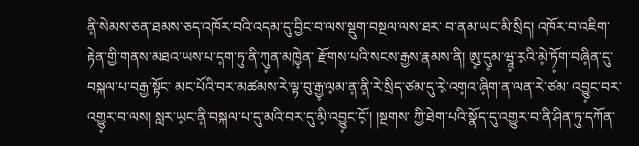ནི༷་སེམས་ཅན་ཐམས་ཅད་འཁོར་བའི་འདམ་དུ་བྱིང་བ་ལས་སྡུག་བསྔལ་ལས་ཐར་ བ་ནམ་ཡང་མི་སྲིད། འཁོར་བ་འཇིག་རྟེན་གྱི་གནས་མཐའ་ཡས་པ་ད༷ག་ཏུ་ནི་ཀུ༷ན་མཁྱེ༷ན་ རྫོགས་པའི་སངས་རྒྱས་རྣམས་ནི། ཨུ༷་དུ༷མ་ཝཱ༷་ར༷འི་མེ༷་ཏོ༷ག་བཞི༷ན་དུ་བསྐལ་པ་བརྒྱ་སྟོང་ མང་པོའི་བར་མཚམས་རེ་ལྟ་བུ་རྒྱ༷་ལ༷མ་ན༷་ནི༷་རེ་སྲིད་ཙམ་དུ་རེ༷་འག༷འ་ཞི༷ག་ན་ལན་རེ་ཙམ་ འབྱུ༷ང་བར་འགྱུ༷ར་བ་ལས། སླར་ཡ༷ང་ནི༷་བསྐལ་པ་དུ་མའི་བར་དུ་མི༷་འབྱུ༷ང་ངོ༷་། །སྔགས་ ཀྱི་ཐེག་པའི་སྣོད་དུ་འགྱུར་བ་ནི་ཤིན་ཏུ་དཀོན་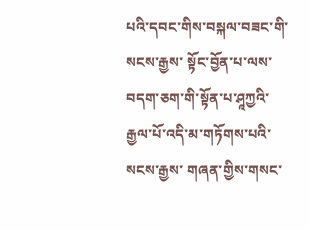པའི་དབང་གིས་བསྐལ་བཟང་གི་སངས་རྒྱས་ སྟོང་བྱོན་པ་ལས་བདག་ཅག་གི་སྟོན་པ་ཤཱཀྱའི་རྒྱལ་པོ་འདི་མ་གཏོགས་པའི་སངས་རྒྱས་ གཞན་གྱིས་གསང་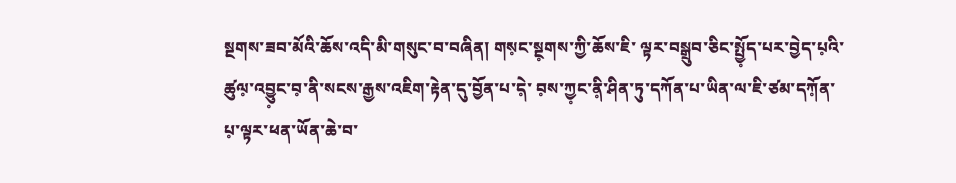སྔགས་ཟབ་མོའི་ཆོས་འདི་མི་གསུང་བ་བཞིན། གས༷ང་སྔ༷གས་ཀྱི་ཆོས་ཇི་ ལྟར་བསྒྲུབ་ཅིང་སྤྱོ༷ད་པར་བྱེད་པ༷འི་ཚུལ༷་འབྱུ༷ང་བ༷་ནི་སངས་རྒྱས་འཇིག་རྟེན་དུ་བྱོན་པ་དེ༷་ བ༷ས་ཀྱ༷ང་ནི༷་ཤིན་ཏུ་དཀོན་པ་ཡིན་ལ་ཇི་ཙམ་དཀོ༷ན་པ༷་ལྟར་ཕན་ཡོན་ཆེ་བ་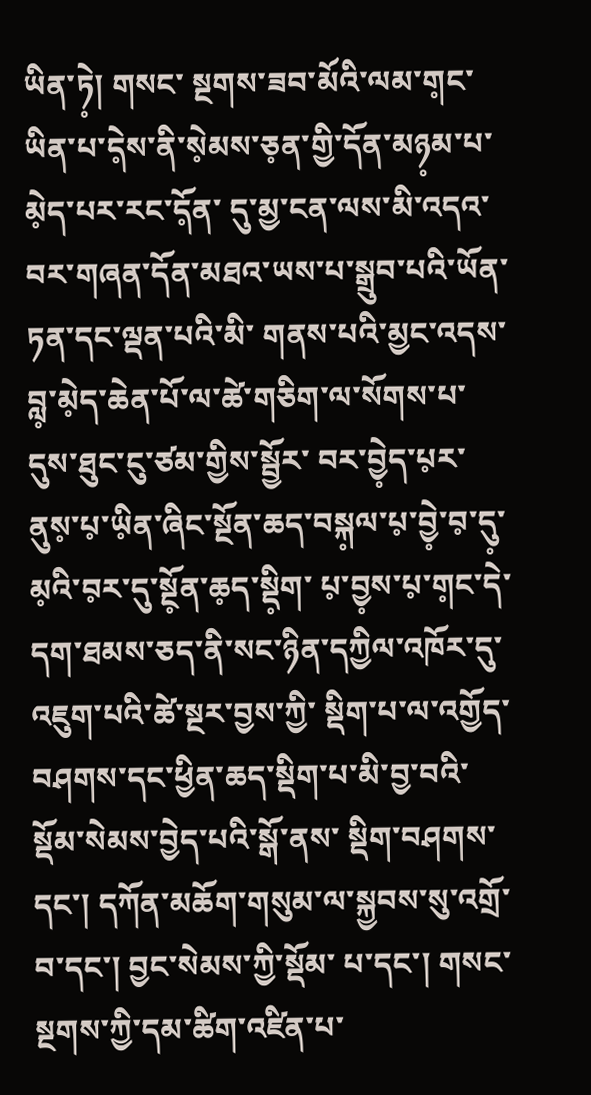ཡིན་ཏེ༷། གསང་ སྔགས་ཟབ་མོའི་ལམ་ག༷ང་ཡིན་པ་དེ༷ས་ནི་སེ༷མས་ཅ༷ན་གྱི་དོན་མཉ༷མ་པ་མེ༷ད་པར་རང་དོ༷ན་ དུ་མྱ་ངན་ལས་མི་འདའ་བར་གཞན་དོན་མཐའ་ཡས་པ་སྒྲུབ་པའི་ཡོན་ཏན་དང་ལྡན་པའི་མི་ གནས་པའི་མྱང་འདས་བླ༷་མེ༷ད་ཆེན་པོ་ལ་ཚེ་གཅིག་ལ་སོགས་པ་དུས་ཐུང་ངུ་ཙམ་གྱིས་སྦྱོར་ བར་བྱེ༷ད་པ༷ར་ནུས༷་པ༷་ཡི༷ན་ཞིང་སྔོན་ཆད་བསྐ༷ལ་པ༷་བྱེ༷་བ༷་དུ༷་མ༷འི་བ༷ར་དུ་སྔོ༷ན་ཆ༷ད་སྡི༷ག་ པ༷་བྱ༷ས་པ༷་ག༷ང་དེ་དག་ཐམས་ཅད་ནི་སང་ཉིན་དཀྱིལ་འཁོར་དུ་འཇུག་པའི་ཚེ་སྔར་བྱས་ཀྱི་ སྡིག་པ་ལ་འགྱོད་བཤགས་དང་ཕྱིན་ཆད་སྡིག་པ་མི་བྱ་བའི་སྡོམ་སེམས་བྱེད་པའི་སྒོ་ནས་ སྡིག་བཤགས་དང་། དཀོན་མཆོག་གསུམ་ལ་སྐྱབས་སུ་འགྲོ་བ་དང་། བྱང་སེམས་ཀྱི་སྡོམ་ པ་དང་། གསང་སྔགས་ཀྱི་དམ་ཚིག་འཛིན་པ་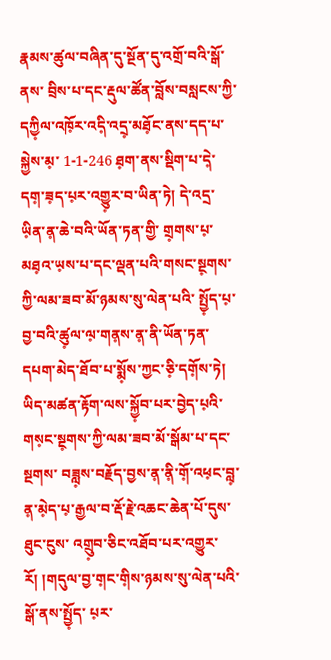རྣམས་ཚུལ་བཞིན་དུ་སྔོན་དུ་འགྲོ་བའི་སྒོ་ནས་ བྲིས་པ་དང་རྡུལ་ཚོན་བློས་བསླངས་ཀྱི་དཀྱི༷ལ་འཁོ༷ར་འདི༷་འདྲ༷་མཐོ༷ང་ནས་དད་པ་སྐྱེས་མ༷་ 1-1-246 ཐ༷ག་ནས་སྡིག་པ་དེ༷་དག༷་ཟ༷ད་པ༷ར་འགྱུ༷ར་བ་ཡིན་ཏེ། དེ་འདྲ་ཡི༷ན་ན༷་ཆེ་བའི་ཡོན་ཏན་གྱི་ གྲ༷གས་པ༷་མཐ༷འ་ཡ༷ས་པ་དང་ལྡན་པའི་གསང་སྔ༷གས་ཀྱི་ལམ་ཟབ་མོ་ཉམས་སུ་ལེན་པའི་ སྤྱོ༷ད་པ༷་བྱ་བའི་ཚུ༷ལ་ལ༷་གན༷ས་ན༷་ནི་ཡོན་ཏན་དཔག་མེད་ཐོབ་པ་སྨོ༷ས་ཀྱང་ཅི༷་དགོ༷ས་ཏེ། ཡིད་མཚན་རྟོག་ལས་སྐྱོ༷བ་པར་བྱེད་པ༷འི་གས༷ང་སྔ༷གས་ཀྱི་ལམ་ཟབ་མོ་སྒོམ་པ་དང་སྔགས་ བཟླ༷ས་བརྗོད་བྱས་ན༷་ནི༷་གོ༷་འཕ༷ང་བླ༷་ན༷་མེ༷ད་པ༷་རྒྱལ་བ་རྡོ་རྗེ་འཆང་ཆེན་པོ་དུས་ཐུང་ངུས་ འགྲུ༷བ་ཅིང་འཐོབ་པར་འགྱུར་རོ། །གདུལ་བྱ་ག༷ང་གི༷ས་ཉམས་སུ་ལེན་པའི་སྒོ་ནས་སྤྱོ༷ད་ པ༷ར་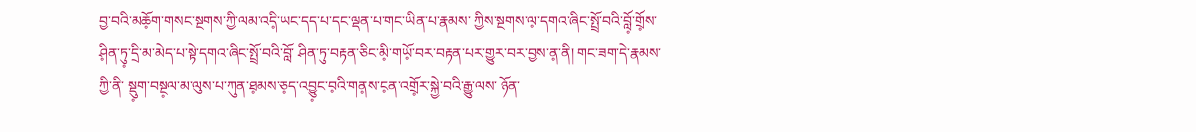བྱ་བའི་མཆོ༷ག་གསང་སྔགས་ཀྱི་ལམ་འདི༷་ཡང་དད་པ་དང་ལྡན་པ་གང་ཡིན་པ་རྣམས་ ཀྱིས་སྔགས་ལ༷་དགའ་ཞིང་སྤྲོ་བའི་བློ༷་གྲོ༷ས་ཤི༷ན་ཏུ༷་དྲི་མ་མེད་པ་སྟེ་དགའ་ཞིང་སྤྲོ་བའི་བློ་ ཤིན་ཏུ་བརྟན་ཅིང་མི༷་གཡོ༷་བར་བརྟན་པར་གྱུར་བར་བྱས་ན༷་ནི། གང་ཟག་དེ་རྣམས་ཀྱི་ནི་ སྡུ༷ག་བསྔ༷ལ་མ་ལུས་པ་ཀུན་ཐ༷མས་ཅ༷ད་འབྱུ༷ང་བ༷འི་གན༷ས་ང༷ན་འགྲོ༷ར་སྐྱེ་བའི་རྒྱུ་ལས་ ཉོན་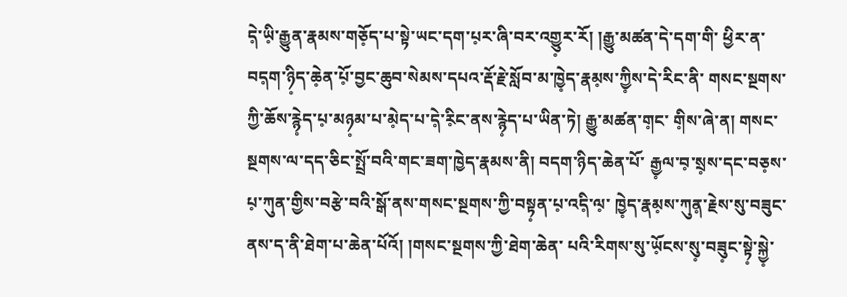དེ༷་ཡི༷་རྒྱུན་རྣམས་གཅོ༷ད་པ་སྟེ་ཡང་དག་པ༷ར་ཞི་བར་འགྱུ༷ར་རོ། །རྒྱུ་མཚན་དེ་དག་གི་ ཕྱིར་ན་བད༷ག་ཉི༷ད་ཆེ༷ན་པོ༷་བྱང་ཆུབ་སེམས་དཔའ་རྡོ་རྗེ་སློབ་མ་ཁྱེ༷ད་རྣམ༷ས་ཀྱི༷ས་དེ་རིང་ནི་ གསང་སྔགས་ཀྱི་ཆོས་རྙེ༷ད་པ༷་མཉ༷མ་པ་མེ༷ད་པ་དེ༷་རི༷ང་ནས་རྙེ༷ད་པ་ཡིན་ཏེ། རྒྱུ་མཚན་ག༷ང་ གི༷ས་ཞེ་ན། གསང་སྔགས་ལ་དད་ཅིང་སྤྲོ་བའི་གང་ཟག་ཁྱེད་རྣམས་ནི། བདག་ཉིད་ཆེན་པོ་ རྒྱ༷ལ་བ༷་སྲ༷ས་དང་བཅ༷ས་པ༷་ཀུན་གྱིས་བརྩེ་བའི་སྒོ་ནས་གསང་སྔགས་ཀྱི་བསྟ༷ན་པ༷་འདི༷་ལ༷་ ཁྱེ༷ད་རྣམ༷ས་ཀུན༷་རྗེས་སུ་བཟུང་ནས་ད་ནི་ཐེག་པ་ཆེན་པོའོ། །གསང་སྔགས་ཀྱི་ཐེག་ཆེན་ པའི་རིགས་སུ་ཡོ༷ངས་སུ༷་བཟུ༷ང་སྟེ༷་སྐྱེ༷་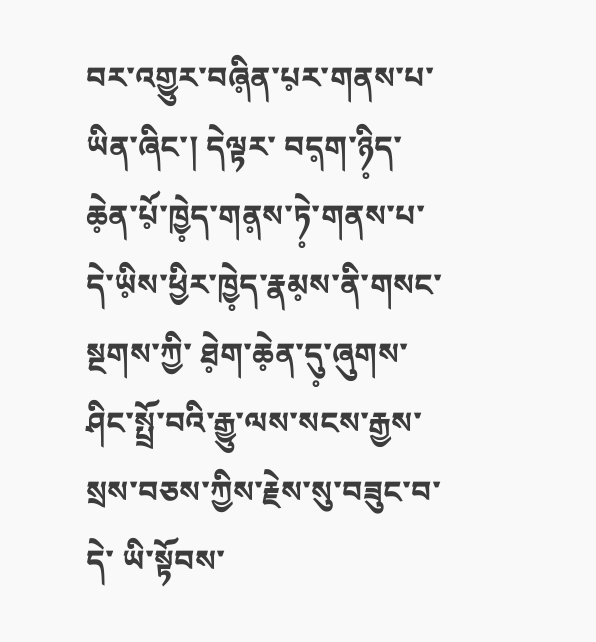བར་འགྱུར་བཞི༷ན་པ༷ར་གནས་པ་ཡིན་ཞིང་། དེལྟར་ བད༷ག་ཉི༷ད་ཆེ༷ན་པོ༷་ཁྱེ༷ད་གན༷ས་ཏེ༷་གནས་པ་དེ་ཡི༷ས་ཕྱིར་ཁྱེ༷ད་རྣམ༷ས་ནི་གསང་སྔགས་ཀྱི་ ཐེ༷ག་ཆེ༷ན་དུ༷་ཞུགས་ཤིང་སྤྲོ་བའི་རྒྱུ་ལས་སངས་རྒྱས་སྲས་བཅས་ཀྱིས་རྗེས་སུ་བཟུང་བ་དེ་ ཡི་སྟོབས་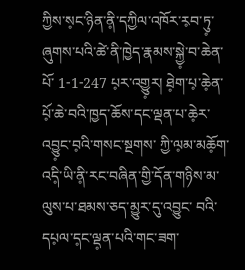ཀྱིས་ས༷ང་ཉིན་ནི༷་དཀྱིལ་འཁོར་ར༷བ་ཏུ༷་ཞུགས་པའི་ཚེ་ནི་ཁྱེད་རྣམས་སྐྱེ༷་བ་ཆེན་པོ་ 1-1-247 པ༷ར་འགྱུ༷ར། ཐེ༷ག་པ༷་ཆེ༷ན་པོ༷་ཆེ་བའི་ཁྱད་ཆོས་དང་ལྡན་པ་ཆེ༷ར་འབྱུ༷ང་བ༷འི་གསང་སྔགས་ ཀྱི་ལ༷མ་མཆོ༷ག་འདི༷་ཡི་ནི༷་རང་བཞིན་གྱི་དོན་གཉིས་མ་ལུས་པ་ཐམས་ཅད་མྱུར་དུ་འབྱུང་ བའི་དཔ༷ལ་ད༷ང་ལྡ༷ན་པའི་གང་ཟག་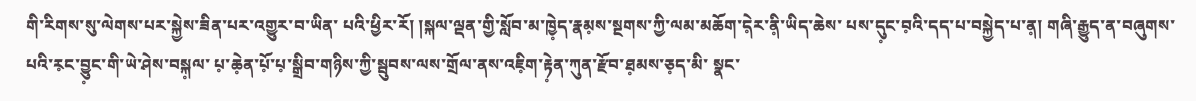གི་རིགས་སུ་ལེགས་པར་སྐྱེས་ཟིན་པར་འགྱུར་བ་ཡིན་ པའི་ཕྱིར་རོ། །སྐལ་ལྡན་གྱི་སློབ་མ་ཁྱེ༷ད་རྣམ༷ས་སྔགས་ཀྱི་ལམ་མཆོག་དེ༷ར་ནི༷་ཡིད་ཆེས་ པས་དུ༷ང་བ༷འི་དད་པ་བསྐྱེད་པ་ན༷། གཞི་རྒྱུད་ན་བཞུགས་པའི་ར༷ང་བྱུ༷ང་གི་ཡེ་ཤེས་བསྐ༷ལ་ པ༷་ཆེ༷ན་པོ༷་པ༷་སྒྲིབ་གཉིས་ཀྱི་སྦུབས་ལས་གྲོལ་ནས་འཇི༷ག་རྟེ༷ན་ཀུན་རྫོབ་ཐ༷མས་ཅ༷ད་མི་ སྣང་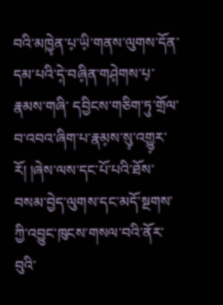བའི་མཁྱེ༷ན་པ༷་ཡི༷་གནས་ལུགས་དོན་དམ་པའི་དེ༷་བཞི༷ན་གཤེ༷གས་པ༷་རྣམས་གཞི་ དབྱིངས་གཅིག་ཏུ་གྲོལ་བ་འབའ་ཞིག་པ་རྣམ༷ས་སུ༷་འགྱུ༷ར་རོ། །ཞེས་ལས་དང་པོ་པའི་ཐོས་ བསམ་བྱེད་ལུགས་དང་མདོ་སྔགས་ཀྱི་འབྱུང་ཁུངས་གསལ་བའི་ནོར་བུའི་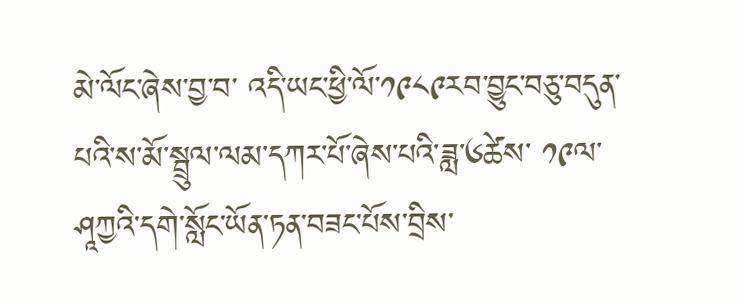མེ་ལོང་ཞེས་བྱ་བ་ འདི་ཡང་ཕྱི་ལོ་༡༩༨༩རབ་བྱུང་བཅུ་བདུན་པའི་ས་མོ་སྦྲུལ་ལམ་དཀར་པོ་ཞེས་པའི་ཟླ་༦ཚེས་ ༡༩ལ་ཤཱཀྱའི་དགེ་སློང་ཡོན་ཏན་བཟང་པོས་བྲིས་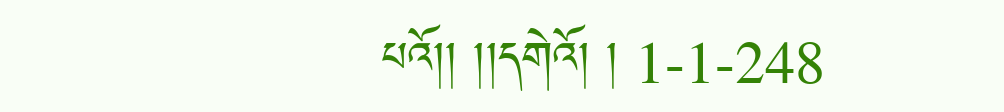པའོ།། །།དགེའོ། ། 1-1-248